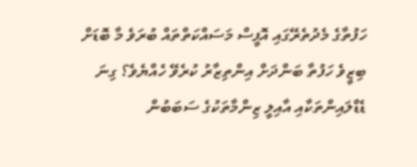ހަފުތާގެ މެދުތެރޭގައި އޮފީސް މަސައްކަތްތައް ބުރަވެ މާ ބޮޑަށް ބިޒީވެ ހަފުތާ ބަންދަށް އިންތިޒާރު ކުރެވޭ ހެއްޔެވެ؟ ގިނަ ޑެޑްލައިންތަކާއި އާއިލީ ޒިންމާތަކުގެ ސަބަބުން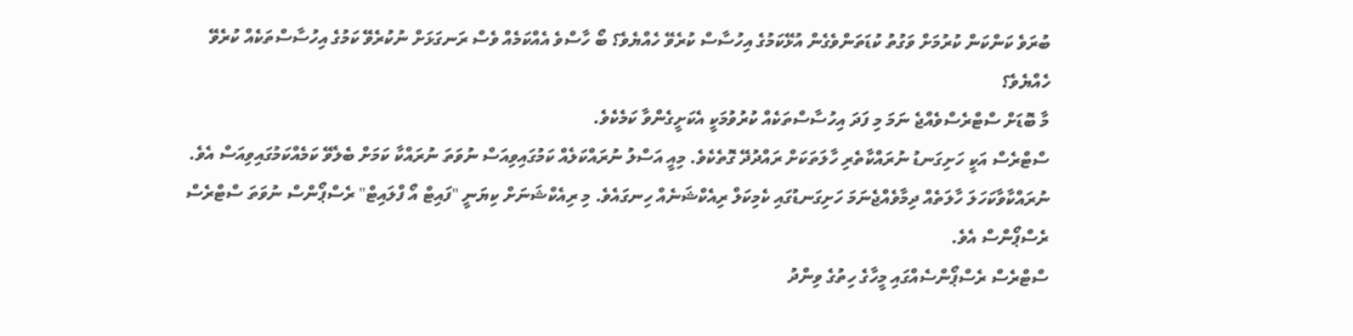ބުރަވެ ކަންކަން ކުރުމަށް ވަގުތު ކުޑަތަންވެގެން އުޅޭކަމުގެ އިހުސާސް ކުރެވޭ ހެއްޔެވެ؟ ބޯ ހާސްވެ އެއްކަމެއް ވެސް ރަނގަޅަށް ނުކުރެވޭ ކަމުގެ އިހުސާސްތަކެއް ކުރެވޭ ހެއްޔެވެ؟
މާ ބޮޑަށް ސްޓްރެސްވެއްޖެ ނަމަ މި ފަދަ އިހުސާސްތަކެއް ކުރުވުމަކީ އެކަށީގެންވާ ކަމެކެވެ.
ސްޓްރެސް އަކީ ހަށިގަނޑު ނުރައްކާތެރި ހާލަތަކަށް ރައްދުދޭ ގޮތެކެވެ. މިއީ އަސްލު ނުރައްކަލެއް ކަމުގައިވިއަސް ނުވަތަ ނުރައްކާ ކަމަށް ބެލެވޭ ކަމެއްކަމުގައިވިއަސް އެވެ. ނުރައްކާވާކަހަލަ ހާލަތެއް ދިމާވެއްޖެނަމަ ހަށިގަނޑުގައި ކެމިކަލް ރިއެކްޝަނެއް ހިނގައެވެ. މި ރިއެކްޝަނަށް ކިޔަނީ "ފައިޓް އޯ ފްލައިޓް" ރެސްޕޯންސް ނުވަތަ ސްޓްރެސް ރެސްޕޯންސް އެވެ.
ސްޓްރެސް ރެސްޕޯންސެއްގައި މީހާގެ ހިތުގެ ވިންދު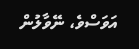އަވަސްވެ، ނޭވާލުން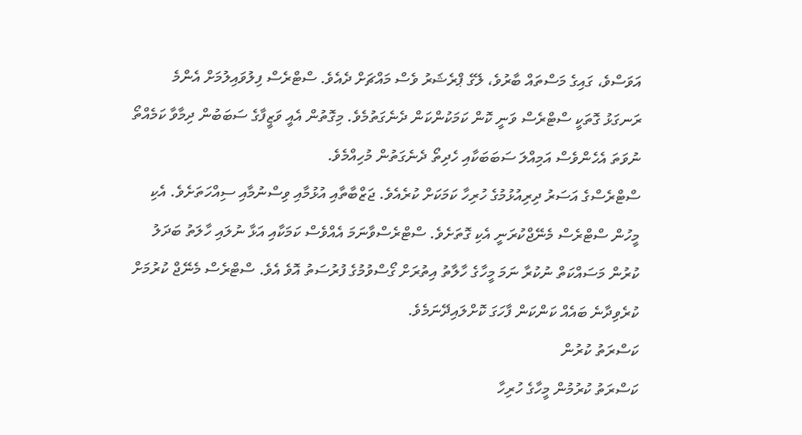އަވަސްވެ، ގައިގެ މަސްތައް ބާރުވެ، ލޭގެ ޕްރެޝަރު ވެސް މައްޗަށް ދެއެވެ. ސްޓްރެސް ފިލުވައިލުމަށް އެންމެ ރަނގަޅު ގޮތަކީ ސްޓްރެސް ވަނީ ކޮން ކަމަކުންކަން ދެނެގަތުމެވެ. މިގޮތުން އެއީ ވަޒީފާގެ ސަބަބުން ދިމާވާ ކަމެއްތޯ ނުވަތަ އެހެންވެސް އަމިއްލަ ސަބަބަކާއި ހެދިތޯ ދެނެގަތުން މުހިއްމެވެ.
ސްޓްރެސްގެ އަސަރު ދިރިއުޅުމުގެ ހުރިހާ ކަމަކަށް ކުރެއެވެ. ޖަޒްބާތާއި އުޅުމާއި ވިސްނުމާއި ސިއްހަތަށެވެ. އެކި މީހުން ސްޓްރެސް މެނޭޖްކުރަނީ އެކި ގޮތަށެވެ. ސްޓްރެސްވާނަމަ އެއްވެސް ކަމަކާއި އަޅާ ނުލައި ހާލަތު ބަދަލު ކުރުން މަސައްކަތް ނުކުރާ ނަމަ މީހާގެ ހާލާތު އިތުރަށް ގޯސްވުމުގެ ފުރުސަތު އޮވެ އެވެ. ސްޓްރެސް މެނޭޖް ކުރުމަށް ކުރެވިދާނެ ބައެއް ކަންކަން ފާހަގަ ކޮށްލައިދޭނަމެވެ.
ކަސްރަތު ކުރުން
ކަސްރަތު ކުރުމުން މީހާގެ ހުރިހާ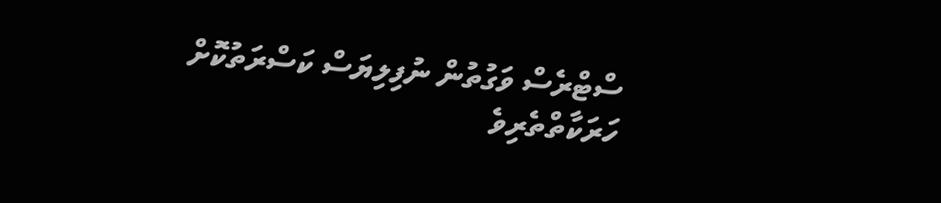ސްޓްރެސް ވަގުތުން ނުފިލިޔަސް ކަސްރަތުކޮށް ހަރަކާތްތެރިވެ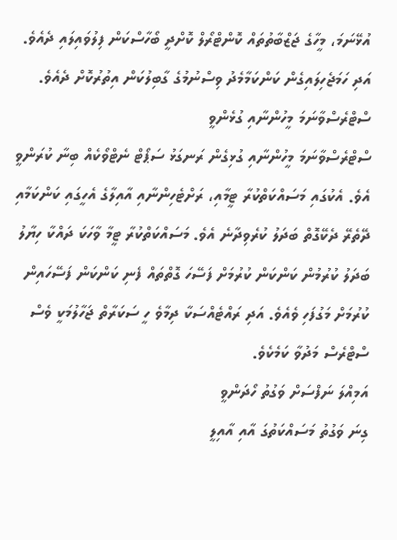އުޅޭނަމަ، މީހާގެ ޖަޒްބާތުތައް ކޮންޓްރޯލް ކޮށްދީ ބޯހާސްކަން ފިލުވައިލައި ދެއެވެ. އަދި ހަމަޖެހިލައިގެން ކަންކަމާމެދު ވިސްނުމުގެ ގާބިލުކަން އިތުރުކޮށް ދެއެވެ.
ސްޓްރެސްވާނަމަ މީހުންނާއި ގުޅެންވީ
ސްޓްރެސްވާނަމަ މީހުންނާއި ގުޅިގެން ރަނގަޅު ސަޕޯޓް ނެޓްވޯކެއް ބިނާ ކުރަންވީ އެވެ. އެކުގައި މަސައްކަތްކުރާ ޓީމާއި، ރަށްޓެހިންނާއި އާއިލާގެ އެހީގައި ކަންކަމާއި ދޭތެރޭ ދެކޭގޮތް ބަދަލު ކުރެވިދާނެ އެވެ. މަސައްކަތްކުރާ ޓީމާ ވާހަކަ ދައްކާ ހިޔާލު ބަދަލު ކުރުމުން ކަންކަން ކުރުމަށް ފަސޭހަ ގޮތްތައް ފެނި ކަންކަން ފަސޭހައިން ކުރުމަށް މަގުފަހި ވެއެވެ. އަދި ރައްޓެއްސަކާ ދިމާވެ ހީ ސަކަރާތް ޖަހާލުމަކީ ވެސް ސްޓްރެސް މަދުވާ ކަމެކެވެ.
އަމިއްލަ ނަފްސަށް ވަގުތު ހޯދަންވީ
ގިނަ ވަގުތު މަސައްކަތުގަ އާއި އާއިލީ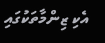އެކި ޒިންމާތަކުގައި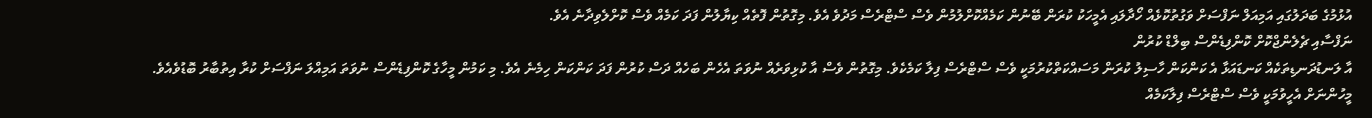އުޅުމުގެ ބަދަލުގައި އަމިއަލް ނަފްސަށް ވަގުތުކޮޅެއް ހޯދާލައި އެމީހަކު ކުރަން ބޭނުން ކަމެއްކޮށްލުމުން ވެސް ސްޓްރެސް މަދުވެ އެވެ. މިގޮތުން ފޮތެއް ކިޔާލުން ފަދަ ކަމެއް ވެސް ކޮށްލެވިދާނެ އެވެ.
ނަފްސާއި ޗެލެންޖްކޮށް ކޮންފިޑެންސް ބިލްޑް ކުރުން
އާ ލަނޑުދަނޑިތަކެއް ކަނޑައަޅާ އެ ކަންކަން ހާސިލު ކުރަން މަސައްކަތްކުރުމަކީ ވެސް ސްޓްރެސް ފިލާ ކަމެކެވެ. މިގޮތުން ވެސް އާ ކުޅިވަރެއް ނުވަތަ އެހެން ބަހެއް ދަސް ކުރުން ފަދަ ކަންކަން ހިމެނެ އެވެ. މި ކަމުން މީހާގެ ކޮންފިޑެންސް ނުވަތަ އަމިއްލަ ނަފްސަށް ކުރާ އިތުބާރު ބޮޑުވެއެވެ.
މީހުންނަށް އެހީވުމަކީ ވެސް ސްޓްރެސް ފިލާކަމެއް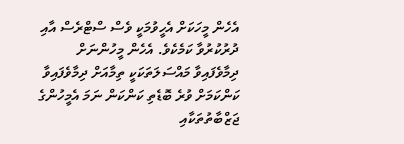އެހެން މީހަކަށް އެހީވުމަކީ ވެސް ސްޓްރެސް އާއި ދުރުކުރުވާ ކަމެކެވެ. އެހެން މީހުންނަށް ދިމާވެފައިވާ މައްސަލަތަކަކީ ތިމާއަށް ދިމާވެފައިވާ ކަންކަމަށް ވުރެ ބޮޑެތި ކަންކަން ނަމަ އެމީހުންގެ ޖަޒްބާތުތަކާއި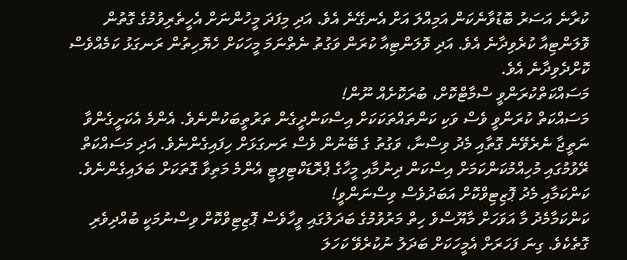ކުރާނެ އަސަރު ބޮޑުވާނެކަން އަމިއްލަ އަށް އެނގޭނެ އެވެ. އަދި މިފަދަ މީހުންނަށް އެހީތެރިވުމުގެ ގޮތުން ވޮލަންޓިއާ ކުރެވިދާނެ އެވެ. އަދި ވޮލަންޓިއާ ކުރަން ވަގުތު ނެތްނަމަ މީހަކަށް ހެޔޮހިތުން ރަނގަޅު ކަމެއްވެސް ކޮށްދެވިދާނެ އެވެ.
މަސައްކަތްކުރަންވީ ސްމާޓްކޮށް، ބުރަކޮށެއް ނޫން!
މަސައްކަތް ކުރަންވީ ވެސް ވަކި ކަންތައްތަކަކަށް އިސްކަންދީގެން ތަރުތީބަކުންނެވެ. އެންމެ އެކަށީގެންވާ ނަތީޖާ ނެރެވޭނެ ގޮތާއި މެދު ވިސްނާ، ވަގުތު ގެ ބޭނުން ވެސް ރަނގަޅަށް ހިފައިގެންނެވެ. އަދި މަސައްކަތް ރޭވުމުގައި މުހިއްމުކަންކަމަށް އިސްކަން ދިނުމާއި މީހާގެ ޕްރޮޑަކްޓިވިޓީ އެންމެ މަތިވާ ގޮތަކަށް ބަލައިގެންނެވެ.
ކަންކަމާއި މެދު ޕޮޒިޓިވްކޮށް އަބަދުވެސް ވިސްނަންވީ!
ކަންކަމާމެދު މާ އަވަހަށް މާޔޫސްވެ ހިތް މަރުވުމުގެ ބަދަލުގައި ވީހާވެސް ޕޮޒިޓިވްކޮށް ވިސްނުމަކީ ބުއްދިވެރި ގޮތެކެވެ. ގިނަ ފަހަރަށް އެމީހަކަށް ބަދަލު ނުކުރެވޭ ކަހަލަ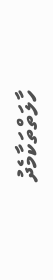ހާލަތްތަކާމެދު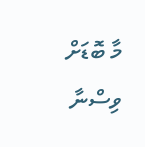މާ ބޮޑަށް ވިސްނާ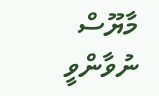މާޔޫސް ނުވާންވީ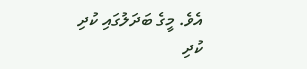އެވެ. މީގެ ބަދަލުގައި ކުދި ކުދި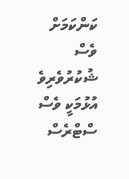ކަންކަމަށް ވެސް ޝުކުރުވެރިވެ އުޅުމަކީ ވެސް ސްޓްރެސް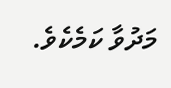މަދުވާ ކަމެކެވެ.